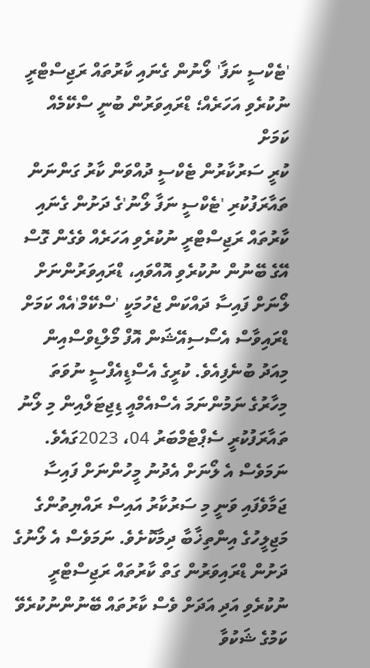'ޓެކްސީ ނަފާ' ލޯނުން ގެނައި ކާރުތައް ރަޖިސްޓްރީ ނުކުރެވި އަހަރެއް؛ ޑްރައިވަރުން ބުނީ ސްކޭމެއް ކަމަށް
ކުރީ ސަރުކާރުން ޓެކްސީ ދުއްވަން ކާރު ގަންނަން ތައާރަފުކުރި 'ޓެކްސީ ނަފާ ލޯނު'ގެ ދަށުން ގެނައި ކާރުތައް ރަޖިސްޓްރީ ނުކުރެވި އަހަރެއް ވެގެން ގޮސް އޭގެ ބޭނުން ނުކުރެވި އޮއްވައި، ޑްރައިވަރުންނަށް ލޯނަށް ފައިސާ ދައްކަން ޖެހުމަކީ 'ސްކޭމް'އެއް ކަމަށް ޑްރައިވާސް އެސޯސިއޭޝަން އޮފް މޯލްޑިވްސްއިން މިއަދު ބުނެފިއެވެ. ކުރީގެ އެސްޑީއެފްސީ ނުވަތަ މިހާރުގެ ނަމުންނަމަ އެސްއެމްއީ ޑިޖިޓަލްއިން މި ލޯނު ތައާރަފުކުރީ ސެޕްޓެމްބަރު 04، 2023ގައެވެ. ނަމަވެސް އެ ލޯނަށް އެދުނު މީހުންނަށް ފައިސާ ޖަމާވެފައި ވަނީ މި ސަރުކާރު އައިސް ރައްޔިތުންގެ މަޖިލީހުގެ އިންތިޚާބާ ދިމާކޮށެވެ. ނަމަވެސް އެ ލޯނުގެ ދަށުން ޑްރައިވަރުން ގަތް ކާރުތައް ރަޖިސްޓްރީ ނުކުރެވި އަދި އަދަށް ވެސް ކާރުތައް ބޭނުންނުކުރެވޭ ކަމުގެ ޝަކުވާ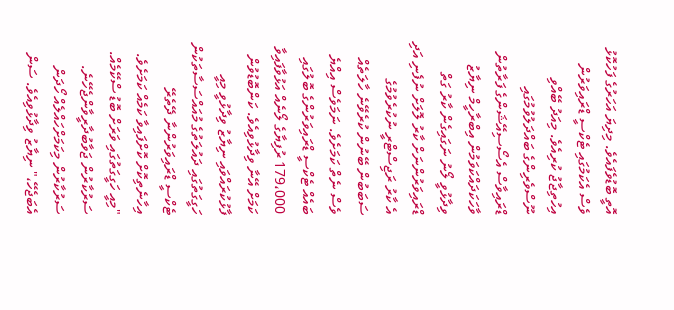އޮތީ ބޮޑުވެފައެވެ. މިދިޔަ އަހަރުގެ ފަހުކޮޅު ވެސް އެކަމުގައި ޓެކްސީ ޑްރައިވަރުން އިހުތިޖާޖު ކުރިއެވެ. މިއަދު ބޭއްވި ނޫސްވެރިންގެ ބައްދަލުވުމުގައި ޑްރައިވާސް އެސޯސިއޭޝަންގެ ފަރާތުން ވާހަކަދައްކަވަމުން އިބްރާހީމް ނިޔާޒު ވިދާޅުވީ ލޯނު ނަގައިގެން ކާރު ގަތް ޑްރައިވަރުންނަށް ކާރު ލޮލަށް ނުފެނި އަދި އެ ކާރު ރަޖިސްޓްރީ ނުކުރެވުމުގެ ސަބަބުން ބޭނުން ކުރެވޭނެ ހާލަތެއް ވެސް ނެތް ކަމަށެވެ. ނަމަވެސް އިއްޔެ ބައެއް ޓެކްސީ ޑްރައިވަރުންގެ ބޮލުގައި 179،000 ރުފިޔާގެ ލޯނެއް އަޅުވާފައިވާ ކަމަށް އޭނާ ވިދާޅުވިއެވެ. ކަންބޮޑުވުން ފާޅުކުރައްވައި ނިޔާޒު ވިދާޅުވީ މިއީ ހަގީގަތުގައި ދައުލަތުގެ މުއައްސަސާތަކުން ޓެކްސީ ޑްރައިވަރުންނާ ދޭތެރޭ އިހާނެތިކޮށް ކޮށްފައިވާ ކަމެއް ކަމަށެވެ. "މިއީ ހަގީގަތުގައި ވަރަށް ބޮޑު ސްކޭމެއް. ސަރުކާރުން ޖަވާބުދާރީވާންޖެހޭނެ. ސަރުކާރުން މިކަމަށްހައްލެއް ހޯދަން އެބަޖެހޭ،" ނިޔާޒު ވިދާޅުވިއެވެ. ސަން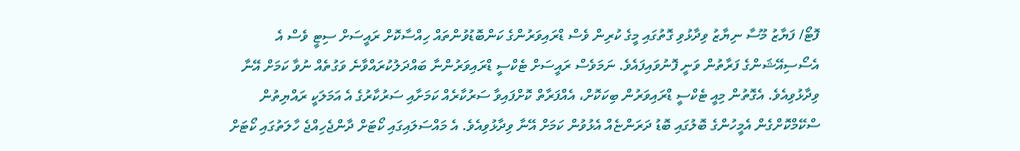ފޮޓޯ/ ފަޔާޒު މޫސާ ނިޔާޒު ވިދާޅުވި ގޮތުގައި މީގެ ކުރިން ވެސް ޑްރައިވަރުންގެ ކަންބޮޑުވުންތައް ހިއްސާކޮށް ރައީސަށް ސިޓީ ވެސް އެ އެސޯސިއޭޝަންގެ ފަރާތުން ވަނީ ފޮނުވައިފައެވެ. ނަމަވެސް ރައީސަށް ޓެކްސީ ޑްރައިވަރުންނާ ބައްދަލުކުރައްވާނެ ވަގުތެއް ނުވާ ކަމަށް އޭނާ ވިދާޅުވިއެވެ. އެގޮތުން މިއީ ޓެކްސީ ޑްރައިވަރުން ބިކަކޮށް، އެއްފަރާތް ކޮށްފައިވާ ސަރުކާރެއް ކަމަށާއި ސަރުކާރުގެ އެ އަމަލަކީ ރައްޔިތުން ސްކޭމްކޮށްގެން އެމީހުންގެ ބޮލުގައި ބޮޑު ދަރަންޏެއް އެޅުވުން ކަމަށް އޭނާ ވިދާޅުވިއެވެ. އެ މައްސަލައިގައި ކޯޓަށް ދާންޖެހިއްޖެ ހާލަތުގައި ކޯޓަށް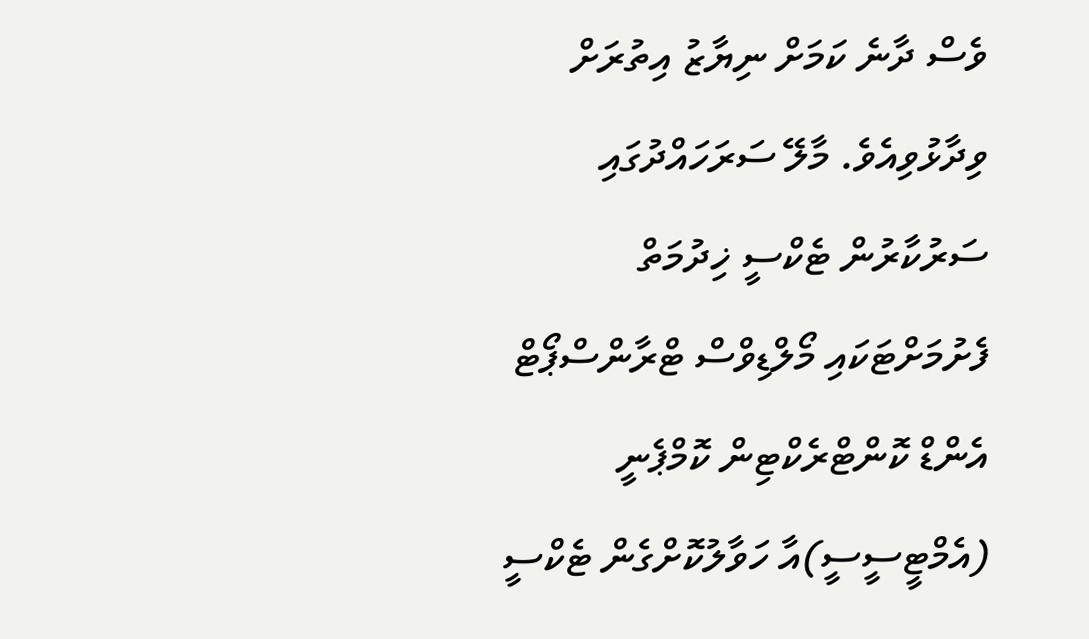ވެސް ދާނެ ކަމަށް ނިޔާޒު އިތުރަށް ވިދާޅުވިއެވެ. މާލޭ ސަރަހައްދުގައި ސަރުކާރުން ޓެކްސީ ޚިދުމަތް ފެށުމަށްޓަކައި މޯލްޑިވްސް ޓްރާންސްޕޯޓް އެންޑް ކޮންޓްރެކްޓިން ކޮމްޕެނީ (އެމްޓީސީސީ)އާ ހަވާލުކޮށްގެން ޓެކްސީ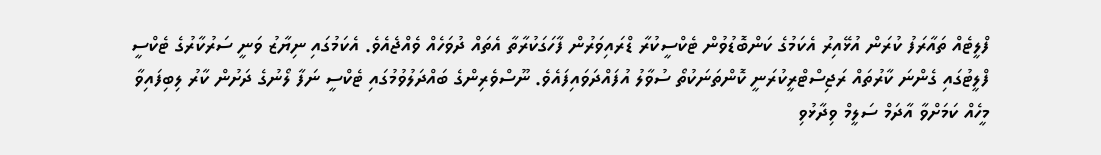ފްލީޓެއް ތައާރަފު ކުރަން އުޅޭއިރު އެކަމުގެ ކަންބޮޑުވުން ޓެކްސީކުރާ ޑްރައިވަރުން ފާހަގަކުރާތާ އެތައް ދުވަހެއް ވެއްޖެއެވެ. އެކަމުގައި ނިޔާޒު ވަނީ ސަރުކާރުގެ ޓެކްސީ ފްލީޓުގައި ގެންނަ ކާރުތައް ރަޖިސްޓްރީކުރަނީ ކޮންތަނަކުތޯ ސުވާލު އުފައްދަވައިފައެވެ. ނޫސްވެރިންގެ ބައްދަލުވުމުގައި ޓެކްސީ ނަފާ ލޯނުގެ ދަށުން ކާރު ލިބިފައިވާ މީހެއް ކަމަށްވާ އާދަމް ސަލީމް ވިދާޅުވި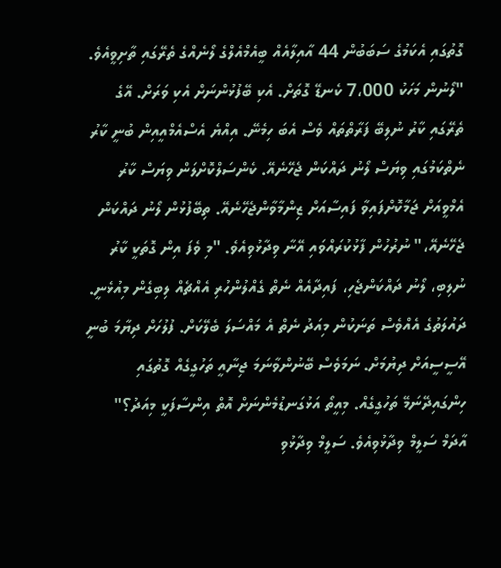ގޮތުގައި އެކަމުގެ ސަބަބުން 44 އާއިލާއެއް ބީއެމްއެލްގެ ލޯނެއްގެ ތެރޭގައި ތާށިވީއެވެ. "ލޯނުން މަހަކު 7،000 ކެނޑޭ ގޮތަށް. އެކި ބޭފުޅުންނަށް އެކި ވަރަށް. އޭގެ ތެރޭގައި ކާރު ނުލިބޭ ފަރާތްތައް ވެސް އެބަ ހިމެނޭ. އިއްޔެ އެސްއެމްއީއިން ބުނީ ކާރު ނެތްކަމުގައި ވިޔަސް ލޯނު ދައްކަން ޖެހޭނެއޭ. ކެންސަލްކޮށްލަން ވިޔަސް ކާރު އެމްވީއަށް ޖަމާކޮށްފައިވާ ފައިސާއަށް ޒިންމާވާންޖެހޭނެއޭ. ތިބޭފުޅުން ލޯނު ދައްކަން ޖެހޭނެއޭ،" ނުރުހުން ފާޅުކުރައްވައި އޭނާ ވިދާޅުވިއެވެ. "މި ވެފަ އިން ގޮތަކީ ކާރު ނުލިބި، ލޯނު ދައްކަންޖެހި، ފައިދާއެއް ނެތް ގެއްލުންހުރި އެއްޗެއް ލިބިގެން މިއުޅެނީ. ދައުލަތުގެ އެއްވެސް ތަނަކުން މިއަދު ނެތް އެ މައްސަލަ ބެލޭކަށް. ފުލުހަށް ދިޔާމަ ބުނީ އޭސީސީއަށް ދިޔުމަށް. ނަމަވެސް ބޭނުންވާނަމަ ޖިނާއީ ތަހުގީގެއް ގޮތުގައި ހިންގައިދޭނަމޭ ތަހުގީގެއް. މިއީތޯ އަޅުގަނޑުމެންނަށް އޮތް އިންސާފަކީ މިއަދު؟" އާދަމް ސަލީމް ވިދާޅުވިއެވެ. ސަލީމް ވިދާޅުވި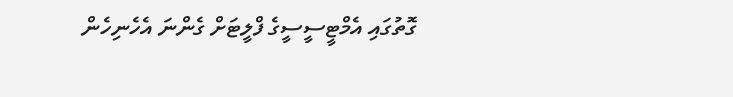ގޮތުގައި އެމްޓީސީސީގެ ފްލީޓަށް ގެންނަ އެހެނިހެން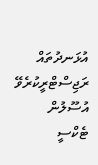އުޅަނދުތައް ރަޖިސްޓްރީކުރެވޭ އުސޫލުން ޓެކްސީ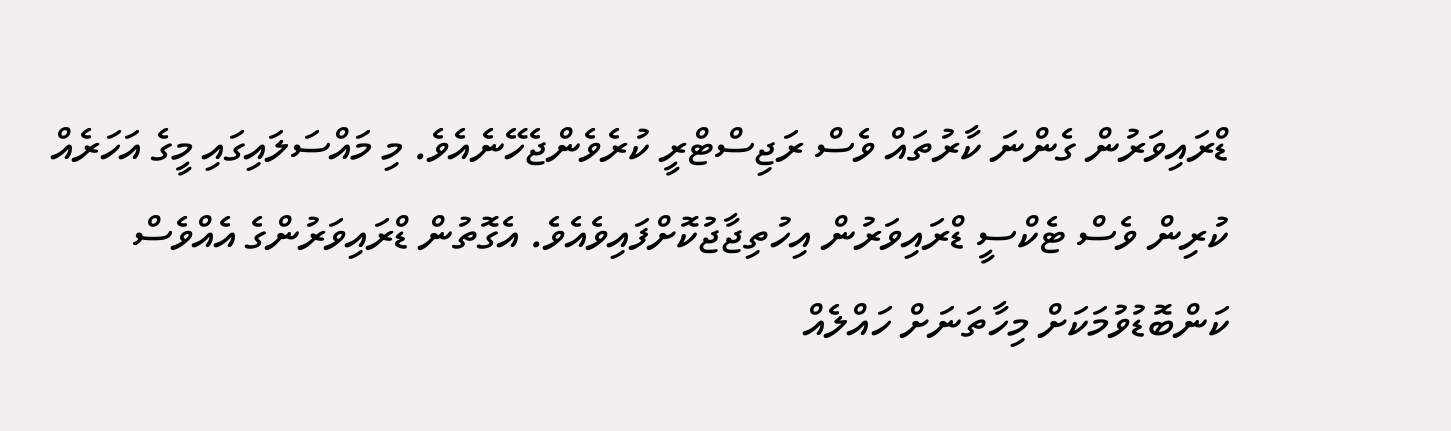ޑްރައިވަރުން ގެންނަ ކާރުތައް ވެސް ރަޖިސްޓްރީ ކުރެވެންޖެހޭނެއެވެ. މި މައްސަލައިގައި މީގެ އަހަރެއް ކުރިން ވެސް ޓެކްސީ ޑްރައިވަރުން އިހުތިޖާޖުކޮށްފައިވެއެވެ. އެގޮތުން ޑްރައިވަރުންގެ އެއްވެސް ކަންބޮޑުވުމަކަށް މިހާތަނަށް ހައްލެއް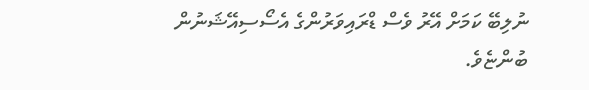ނުލިބޭ ކަމަށް އޭރު ވެސް ޑްރައިވަރުންގެ އެސޯސިއޭޝަނުން ބުންޏެވެ.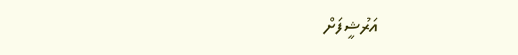އަރުޝީފަށް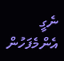ނެގީ
އެންމެފަހުން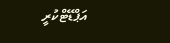އަޕްޑޭޓްކުރީ